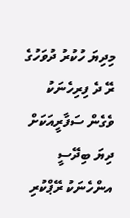މިދިޔަ ހުކުރު ދުވަހުގެ ރޭ ދެ ފިރިހެނަކު ވެގެން ސަފާރީއަކަށް ދިޔަ ބިދޭސީ އންހެނަކު ރޭޕްކުރި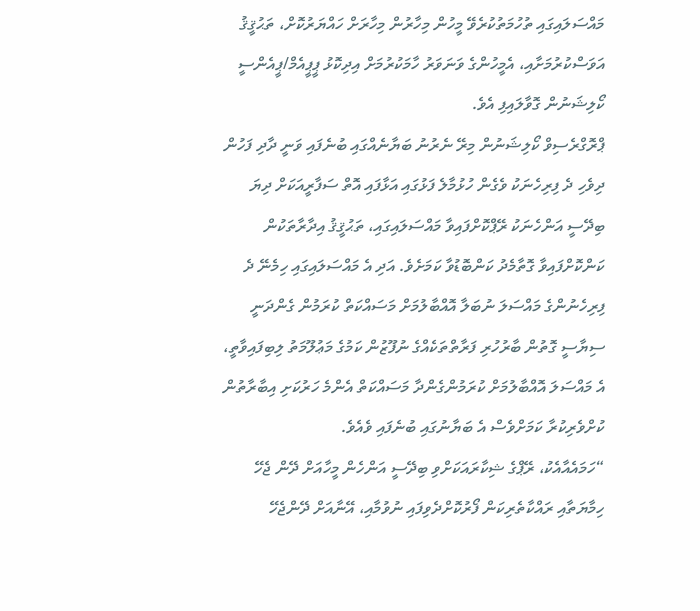މައްސަލައިގައި ތުހުމަތުކުރެވޭ މީހުން މިހާރުން މިހާރަށް ހައްޔަރުކޮށް، ތަޙުޤީޤު އަވަސްކުރުމަށާއި، އެމީހުންގެ ވަނަވަރު ހާމަކުރުމަށް އިދިކޮޅު ޕީޕީއެމް/ޕީއެންސީ ކޯލިޝަނުން ގޮވާލައިފި އެވެ.
ޕްރޮގްރެސިވް ކޯލިޝަނުން މިރޭ ނެރުނު ބަޔާނެއްގައި ބުނެފައި ވަނީ ދާދި ފަހުން ދިވެހި ދެ ފިރިހެނަކު ވެގެން ހުޅުމާލެ ފަޅުގައި އަޅާފައި އޮތް ސަފާރީއަކަށް ދިޔަ ބިދޭސީ އަންހެނަކު ރޭޕްކޮށްފައިވާ މައްސަލައިގައި، ތަޙުޤީޤު އިދާރާތަކުން ކަންކޮށްފައިވާ ގޮތާމެދު ކަންބޮޑުވާ ކަމަށެވެ. އަދި އެ މައްސަލައިގައި ހިމެނޭ ދެ ފިރިހެނުންގެ މައްސަލަ ނުބަލާ އޮއްބާލުމަށް މަސައްކަތް ކުރަމުން ގެންދަނީ ސިޔާސީ ގޮތުން ބާރުހުރި ފަރާތްތަކެއްގެ ނުފޫޒުން ކަމުގެ މަޢުލޫމަތު ލިބިފައިވާތީ، އެ މައްސަލަ އޮއްބާލުމަށް ކުރަމުންގެންދާ މަސައްކަތް އެންމެ ހަރުކަށި އިބާރާތުން ކުށްވެރިކުރާ ކަމަށްވެސް އެ ބަޔާނުގައި ބުނެފައި ވެއެވެ.
“ހަމައެއާއެކު، ރޭޕްގެ ޝިކާރައަކަށްވި ބިދޭސީ އަންހެން މީހާއަށް ދޭން ޖެހޭ ހިމާޔަތާއި ރައްކާތެރިކަން ފޯރުކޮށްދެވިފައި ނުވުމާއި، އޭނާއަށް ދޭންޖެހޭ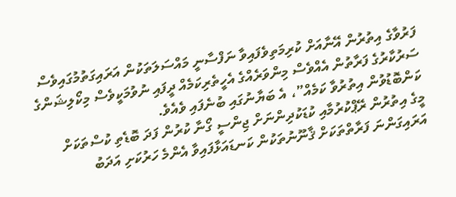ފަރުވާގެ އިތުރުން އޭނާއަށް ކުރިމަތިވެފައިވާ ނަފްސާނީ މައްސަލަތަކުން އަރައިގަތުމުގައިވެސް ސަރުކާރުގެ ފަރާތުން އެއްވެސް މިންވަރެއްގެ އެހީތެރިކަމެއް ދީފައި ނުވުމަކީވެސް މިކޯލިޝަންގެ ކަންބޮޑުވުން އިތުރުވާ ކަމެއް”، އެ ބަޔާނުގައި ބުނެފައި ވެއެވެ.
މީގެ އިތުރުން ރޭޕްކުރުމާއި ކުޑަކުދިންނަށް ޖިންސީ ގޯނާ ކުރުން ފަދަ ބޮޑެތި ކުސްތަކަށް އަރައިގަންނަ ފަރާތްތަކަށް ޤާނޫނުތަކުން ކަނޑައަޅާފައިވާ އެންމެ ހަރުކަށި އަދަބު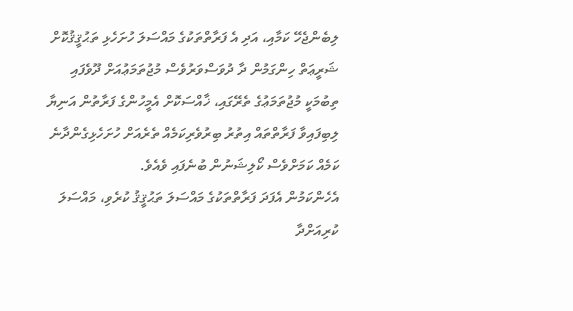ލިބެންޖެހޭ ކަމާއި، އަދި އެ ފަރާތްތަކުގެ މައްސަލަ ހުށަހެޅި ތަޙުޤީޤުކޮށް ޝަރީޢަތް ހިންގަމުން ދާ ދުވަސްވަރުވެސް މުޖުތަމަޢުއަށް ދޫވެފައި ތިބުމަކީ މުޖުތަމަޢުގެ ތެރޭގައި، ޚާއްސަކޮށް އެމީހުންގެ ފަރާތުން އަނިޔާ ލިބިފައިވާ ފަރާތްތައް އިތުރު ބިރުވެރިކަމެއް ތެރެއަށް ހުށަހެޅިގެންދާނެ ކަމެއް ކަމަށްވެސް ކޯލިޝަނުން ބުނެފައި ވެއެވެ.
އެހެންކަމުން އެފަދަ ފަރާތްތަކުގެ މައްސަލަ ތަޙުޤީޤު ކުރެވި، މައްސަލަ ކުރިއަށްދާ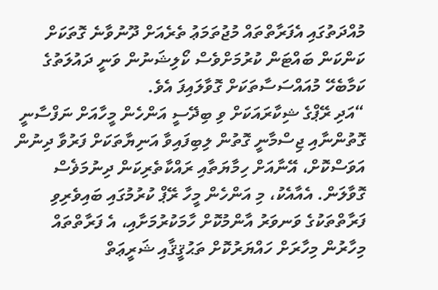މުއްދަތުގައި އެފަރާތްތައް މުޖުތަމަޢު ތެރެއަށް ދޫނުވާނެ ގޮތަކަށް ކަންކަން ބައްޓަން ކުރުމަށްވެސް ކޯލިޝަނުން ވަނީ ދައުލަތުގެ ކަމާބެހޭ މުއައްސަސާތަކަށް ގޮވާލައިފަ އެވެ.
“އަދި ރޭޕްގެ ޝިކާރައަކަށް ވި ބިދޭސީ އަންހެން މީހާއަށް ނަފްސާނީ ގޮތުންނާއި ޖިސްމާނީ ގޮތުން ލިބިފައިވާ އަނިޔާތަކަށް ފަރުވާ ދިނުން އަވަސްކޮށް، އޭނާއަށް ހިމާޔަތާއި ރައްކާތެރިކަން ދިނުމަޥެސް ގޮވާލަން. އެއާއެކު، މި އަންހެން މީހާ ރޭޕް ކުރުމުގައި ބައިވެރިވި ފަރާތްތަކުގެ ވަނވަރު އާންމުކޮށް ހާމަކުރުމަށާއި، އެ ފަރާތްތައް މިހާރުން މިހާރަށް ހައްޔަރުކޮށް ތަޙުޤީޤާއި ޝަރީޢަތް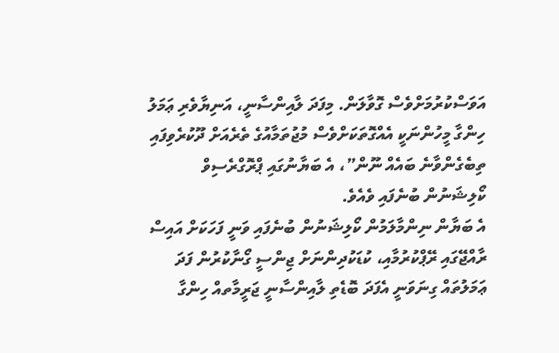އަވަސްކުރުމަށްވެސް ގޮވާލަން. މިފަދަ ލާއިންސާނީ، އަނިޔާވެރި ޢަމަލު ހިންގާ މީހުންނަކީ އެއްގޮތަކަށްވެސް މުޖުތަމާއުގެ ތެރެއަށް ދޫކުރެވިފައި ތިބެގެންވާނެ ބައެއް ނޫން”، އެ ބަޔާނުގައި ޕްރޮގްރެސިވް ކޯލިޝަނުން ބުނެފައި ވެއެވެ.
އެ ބަޔާން ނިންމާލަމުން ކޯލިޝަނުން ބުނެފައި ވަނީ ފަހަކަށް އައިސް ރާއްޖޭގައި ރޭޕްކުރުމާއި، ކުޑަކުދިންނަށް ޖިންސީ ގޯނާކުރުން ފަދަ ޢަމަލުތައް ގިނަވަނީ އެފަދަ ބޮޑެތި ލާއިންސާނީ ޖަރީމާތއް ހިންގާ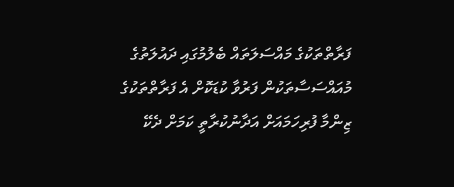ފަރާތްތަކުގެ މައްސަލަތައް ބެލުމުގައި ދައުލަތުގެ މުއައްސަސާތަކުން ފަރުވާ ކުޑަކޮށް އެ ފަރާތްތަކުގެ ޒިންމާ ފުރިހަމައަށް އަދާނުކުރާތީ ކަމަށް ދެކޭ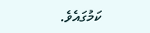ކަމުގައެވެ.